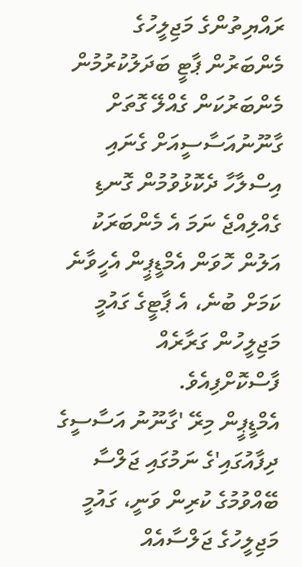ރައްޔިތުންގެ މަޖިލީހުގެ މެންބަރުން ޕާޓީ ބަދަލުކުރުމުން މެންބަރުކަން ގެއްލޭ ގޮތަށް ގާނޫނުއަސާސީއަށް ގެނައި އިސްލާހާ ދެކޮޅުވުމުން ގޮނޑި ގެއްލިއްޖެ ނަމަ އެ މެންބަރަކު އަލުން ހޮވަން އެމްޑީޕީން އެހީވާނެ ކަމަށް ބުނެ، އެ ޕާޓީގެ ގައުމީ މަޖިލީހުން ގަރާރެއް ފާސްކޮށްފިއެވެ.
އެމްޑީޕީން މިރޭ 'ގާނޫނު އަސާސީގެ ދިފާއުގައި'ގެ ނަމުގައި ޖަލްސާ ބޭއްވުމުގެ ކުރިން ވަނީ، ގައުމީ މަޖިލީހުގެ ޖަލްސާއެއް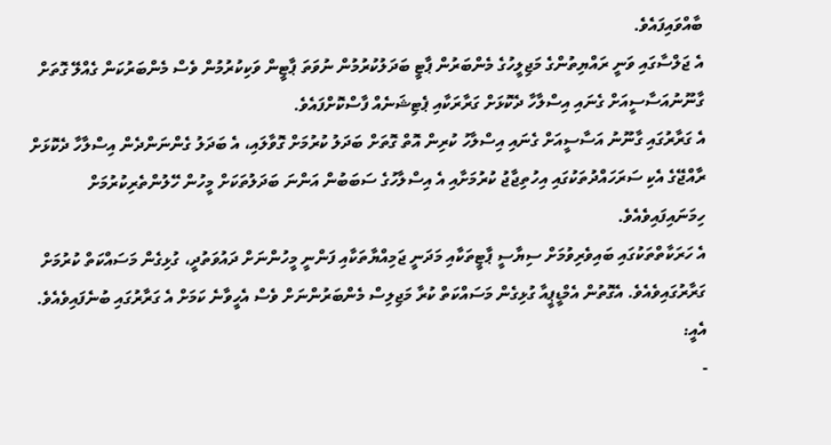ބާއްވައިފައެވެ.
އެ ޖަލްސާގައި ވަނީ ރައްޔިތުންގެ މަޖިލީހުގެ މެންބަރުން ޕާޓީ ބަދަލުކުރުމުން ނުވަތަ ޕާޓީން ވަކިކުރުމުން ވެސް މެންބަރުކަން ގެއްލޭ ގޮތަށް ގާނޫނުއަސާސީއަށް ގެނައި އިސްލާހާ ދެކޮޅަށް ގަރާރަކާއި ޕެޓިޝަނެއް ފާސްކޮށްފައެވެ.
އެ ގަރާރުގައި ގާނޫނު އަސާސީއަށް ގެނައި އިސްލާހު ކުރިން އޮތް ގޮތަށް ބަދަލު ކުރުމަށް ގޮވާލައި، އެ ބަދަލު ގެންނަންދެން އިސްލާހާ ދެކޮޅަށް ރާއްޖޭގެ އެކި ސަރަހައްދުތަކުގައި އިހުތިޖާޖު ކުރުމަށާއި އެ އިސްލާހުގެ ސަބަބުން އަންނަ ބަދަލުތަކަށް މީހުން ހޭލުންތެރިކުރުމަށް ހިމަނައިފައިވެއެވެ.
އެ ހަރަކާތްތަކުގައި ބައިވެރިވުމަށް ސިޔާސީ ޕާޓީތަކާއި މަދަނީ ޖަމިއްޔާތަކާއި ފަންނީ މީހުންނަށް ދައުވަތުދީ، ގުޅިގެން މަސައްކަތް ކުރުމަށް ގަރާރުގައިވެއެވެ. އެގޮތުން އެމްޑީޕީއާ ގުޅިގެން މަސައްކަތް ކުރާ މަޖިލިސް މެންބަރުންނަށް ވެސް އެހީވާނެ ކަމަށް އެ ގަރާރުގައި ބުނެފައިވެއެވެ. އެއީ:
-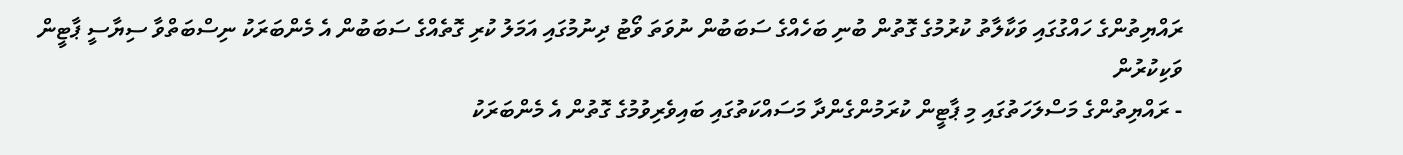ރައްޔިތުންގެ ހައްގުގައި ވަކާލާތު ކުރުމުގެ ގޮތުން ބުނި ބަހެއްގެ ސަބަބުން ނުވަތަ ވޯޓު ދިނުމުގައި އަމަލު ކުރި ގޮތެއްގެ ސަބަބުން އެ މެންބަރަކު ނިސްބަތްވާ ސިޔާސީ ޕާޓީން ވަކިކުރުން
- ރައްޔިތުންގެ މަސްލަހަތުގައި މި ޕާޓީން ކުރަމުންގެންދާ މަސައްކަތުގައި ބައިވެރިވުމުގެ ގޮތުން އެ މެންބަރަކު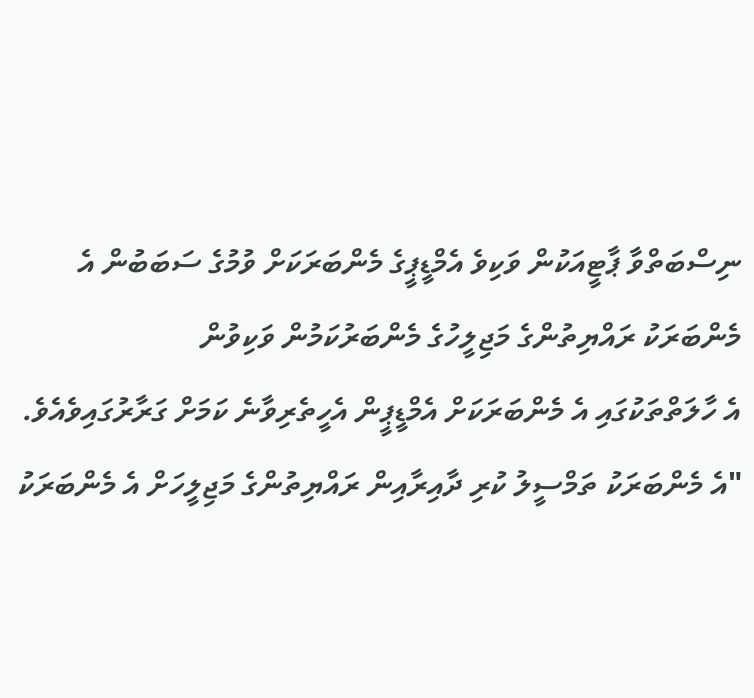ނިސްބަތްވާ ޕާޓީއަކުން ވަކިވެ އެމްޑީޕީގެ މެންބަރަކަށް ވުމުގެ ސަބަބުން އެ މެންބަރަކު ރައްޔިތުންގެ މަޖިލީހުގެ މެންބަރުކަމުން ވަކިވުން
އެ ހާލަތްތަކުގައި އެ މެންބަރަކަށް އެމްޑީޕީން އެހީތެރިވާނެ ކަމަށް ގަރާރުގައިވެއެވެ.
"އެ މެންބަރަކު ތަމްސީލު ކުރި ދާއިރާއިން ރައްޔިތުންގެ މަޖިލީހަށް އެ މެންބަރަކު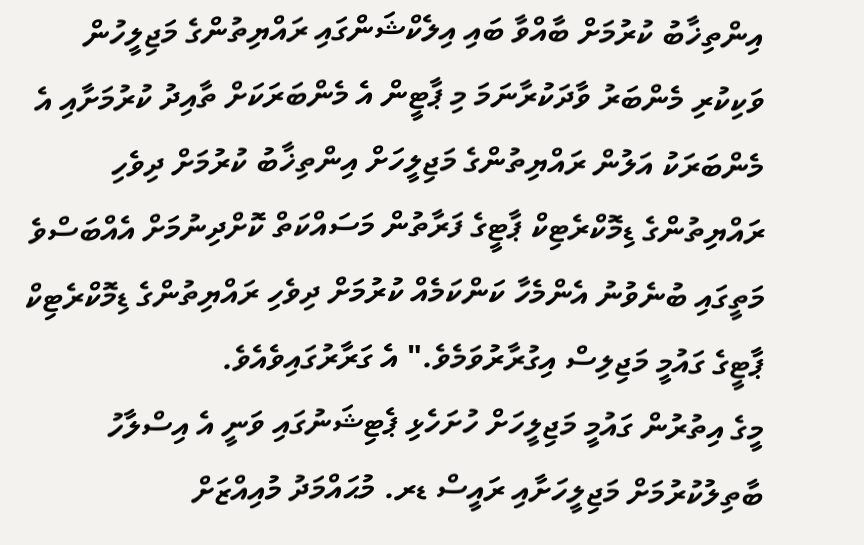އިންތިޚާބު ކުރުމަށް ބާއްވާ ބައި އިލެކްޝަންގައި ރައްޔިތުންގެ މަޖިލީހުން ވަކިކުރި މެންބަރު ވާދަކުރާނަމަ މި ޕާޓީން އެ މެންބަރަކަށް ތާއިދު ކުރުމަށާއި އެ މެންބަރަކު އަލުން ރައްޔިތުންގެ މަޖިލީހަށް އިންތިޚާބު ކުރުމަށް ދިވެހި ރައްޔިތުންގެ ޑިމޮކްރެޓިކް ޕާޓީގެ ފަރާތުން މަސައްކަތް ކޮށްދިނުމަށް އެއްބަސްވެ މަތީގައި ބުނެވުނު އެންމެހާ ކަންކަމެއް ކުރުމަށް ދިވެހި ރައްޔިތުންގެ ޑިމޮކްރެޓިކް ޕާޓީގެ ގައުމީ މަޖިލިސް އިގުރާރުވަމެވެ." އެ ގަރާރުގައިވެއެވެ.
މީގެ އިތުރުން ގައުމީ މަޖިލީހަށް ހުށަހެޅި ޕެޓިޝަނުގައި ވަނީ އެ އިސްލާހު ބާތިލުކުރުމަށް މަޖިލީހަށާއި ރައީސް ޑރ. މުޙައްމަދު މުއިއްޒަށް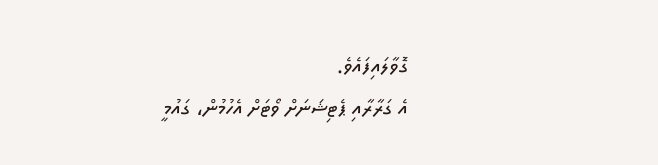ގޮވާލައިފައެވެ.
އެ ގަރާރާއި ޕެޓިޝަނަށް ވޯޓަށް އެހުމުން، ގައުމީ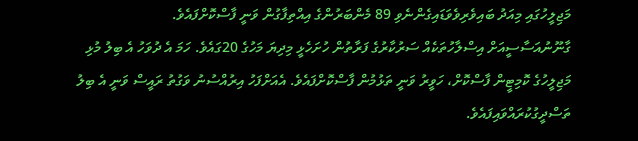މަޖިލީހުގައި މިއަދު ބައިވެރިވެވަޑައިގެންނެވި 89 މެންބަރުންގެ އިއްތިފާގުން ވަނީ ފާސްކޮށްފައެވެ.
ގާނޫނުއަސާސީއަށް އިސްލާހުތަކެއް ސަރުކާރުގެ ފަރާތުން ހުށަހެޅީ މިދިޔަ މަހުގެ 20ގައެވެ. ހަމަ އެ ދުވަހު އެ ބިލު މުޅި މަޖިލީހުގެ ކޮމިޓީން ފާސްކޮށް، ހަވީރު ވަނީ ތަޅުމުން ފާސްކޮށްފައެވެ. އެއަށްފަހު އިރުއްސުނު ވަގުތު ރައީސް ވަނީ އެ ބިލު ތަސްދީގުކުރައްވައިފައެވެ.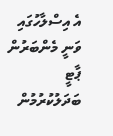އެ އިސްލާހުގައި ވަނީ މެންބަރުން ޕާޓީ ބަދަލުކުރުމުން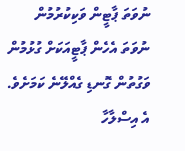ނުވަތަ ޕާޓީން ވަކިކުރުމުން ނުވަތަ އެހެން ޕާޓީއަކަށް ގުޅުމުން ވަގުތުން ގޮނޑި ގެއްލޭނެ ކަމަށެވެ.
އެ އިސްލާހާ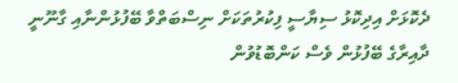ދެކޮޅަށް އިދިކޮޅު ސިޔާސީ ފިކުރުތަކަށް ނިސްބަތްވާ ބޭފުޅުންނާއި ގާނޫނީ ދާއިރާގެ ބޭފުޅުން ވެސް ކަންބޮޑުވުން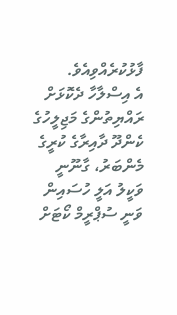ފާޅުކުރެއްވިއެވެ.
އެ އިސްލާހާ ދެކޮޅަށް ރައްޔިތުންގެ މަޖިލީހުގެ ކެންދޫ ދާއިރާގެ ކުރީގެ މެންބަރު، ގާނޫނީ ވަކީލު އަލީ ހުސައިން ވަނީ ސުޕްރީމް ކޯޓަށް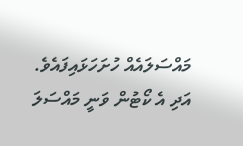މައްސަލައެއް ހުށަހަޅައިފައެވެ. އަދި އެ ކޯޓުން ވަނީ މައްސަލަ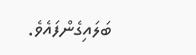ބަލައިގެންފައެވެ.